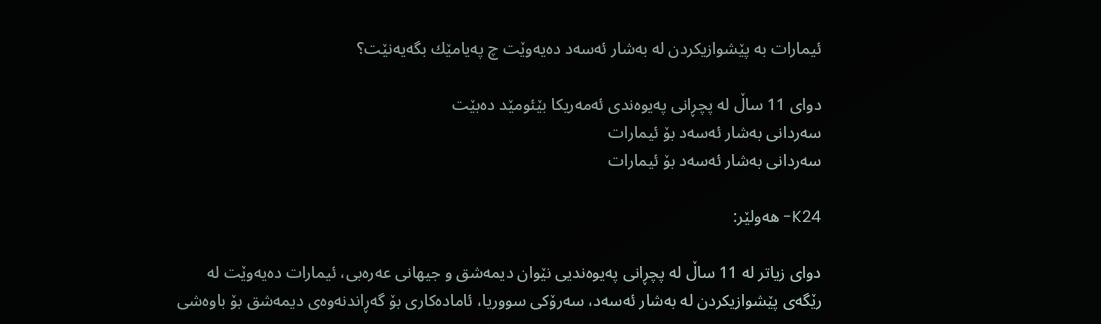ئیمارات به‌ پێشوازیكردن له‌ به‌شار ئه‌سه‌د ده‌یه‌وێت چ په‌یامێك بگه‌یه‌نێت؟

دوای 11 ساڵ له‌ پچڕانی په‌یوه‌ندی ئه‌مه‌ریكا بێئومێد ده‌بێت
سه‌ردانی به‌شار ئه‌سه‌د بۆ ئیمارات
سه‌ردانی به‌شار ئه‌سه‌د بۆ ئیمارات

K24- هه‌ولێر:

دوای زیاتر له‌ 11 ساڵ له‌ پچڕانی په‌یوه‌ندیی نێوان دیمه‌شق و جیهانی عه‌ره‌بی، ئیمارات ده‌یه‌وێت له‌ رێگه‌ی پێشوازیكردن له‌ به‌شار ئه‌سه‌د، سه‌رۆكی سووریا، ئاماده‌كاری بۆ گه‌ڕاندنه‌وه‌ی دیمه‌شق بۆ باوه‌شی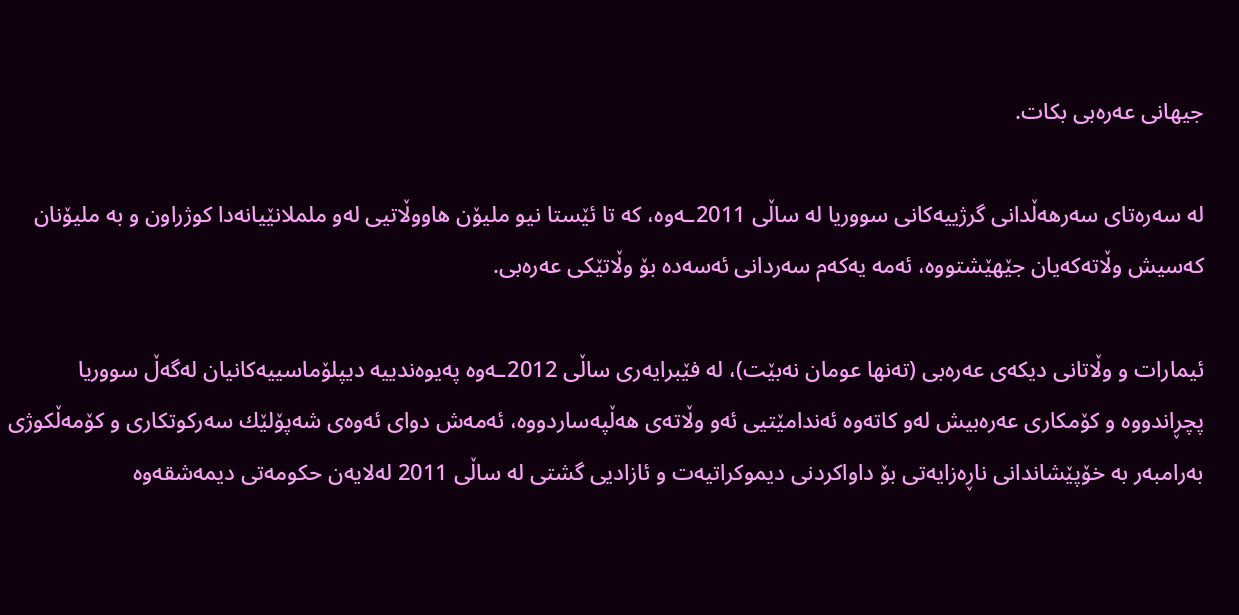جیهانی عه‌ره‌بی بكات.

له‌ سه‌ره‌تای سه‌رهه‌ڵدانی گرژییه‌كانی سووریا له‌ ساڵی 2011ـه‌وه‌، كه‌ تا ئێستا نیو ملیۆن هاووڵاتیی له‌و ململانێیانه‌دا كوژراون و به‌ ملیۆنان كه‌سیش وڵاته‌كه‌یان جێهێشتووه‌، ئه‌مه‌ یه‌كه‌م سه‌ردانی ئه‌سه‌ده‌ بۆ وڵاتێكی عه‌ره‌بی.

ئیمارات و وڵاتانی دیكه‌ی عه‌ره‌بی (ته‌نها عومان نه‌بێت)، له‌ فێبرایه‌ری ساڵی 2012ـه‌وه‌ په‌یوه‌ندییه‌ دیپلۆماسییه‌كانیان له‌گه‌ڵ سووریا پچڕاندووه‌ و كۆمكاری عه‌ره‌بیش له‌و كاته‌وه‌ ئه‌ندامێتیی ئه‌و وڵاته‌ی هه‌ڵپه‌ساردووه‌، ئه‌مه‌ش دوای ئه‌وه‌ی شه‌پۆلێك سه‌ركوتكاری و كۆمه‌ڵكوژی به‌رامبه‌ر به‌ خۆپێشاندانی ناڕه‌زایه‌تی بۆ داواكردنی دیموكراتیه‌ت و ئازادیی گشتی له‌ ساڵی 2011 له‌لایه‌ن حكومه‌تی دیمه‌شقه‌وه‌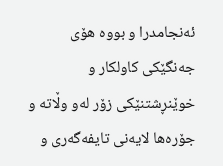ئه‌نجامدرا و بووه‌ هۆی جه‌نگێكی كاولكار و خوێنڕشتنێكی زۆر له‌و وڵاته‌ و جۆره‌ها لایه‌نی تایفه‌گه‌ری و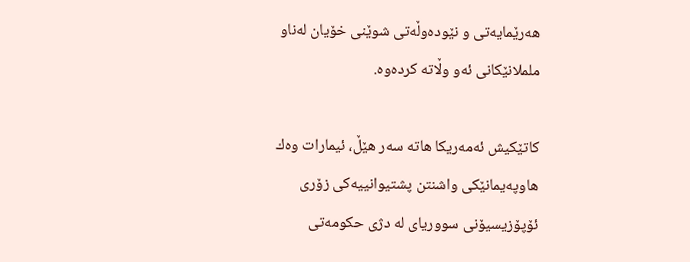هه‌رێمایه‌تی و نێوده‌وڵه‌تی شوێنی خۆیان له‌ناو ململانێكانی ئه‌و وڵاته‌ كرده‌وه‌.

كاتێكیش ئه‌مه‌ریكا هاته‌ سه‌ر هێڵ، ئیمارات وه‌ك هاوپه‌یمانێكی واشنتن پشتیوانییه‌كی زۆری ئۆپۆزیسیۆنی سووریای له‌ دژی حكومه‌تی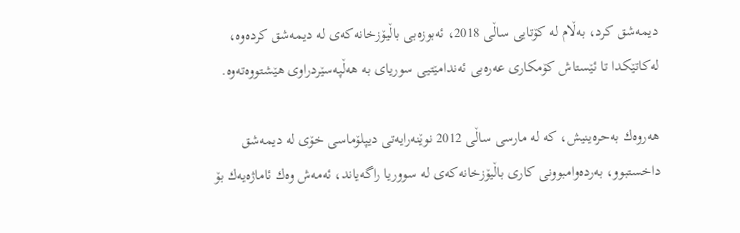دیمه‌شق كرد، به‌ڵام له‌ كۆتایی ساڵی 2018، ئه‌بوزه‌بی باڵیۆزخانه‌كه‌ی له‌ دیمه‌شق كرده‌وه‌، له‌كاتێكدا تا ئێستاش كۆمكاری عه‌ره‌بی ئه‌ندامێتیی سوریای به‌ هه‌ڵپه‌سێردراوی هێشتووه‌ته‌وه‌.

هه‌روه‌ك به‌حره‌ینیش، كه‌ له‌ مارسی ساڵی 2012 نوێنه‌رایه‌تی دیپلۆماسی خۆی له‌ دیمه‌شق داخستبوو، به‌رده‌وامبوونی كاری باڵیۆزخانه‌كه‌ی له‌ سووریا راگه‌یاند، ئه‌مه‌ش وه‌ك ئاماژه‌یه‌ك بۆ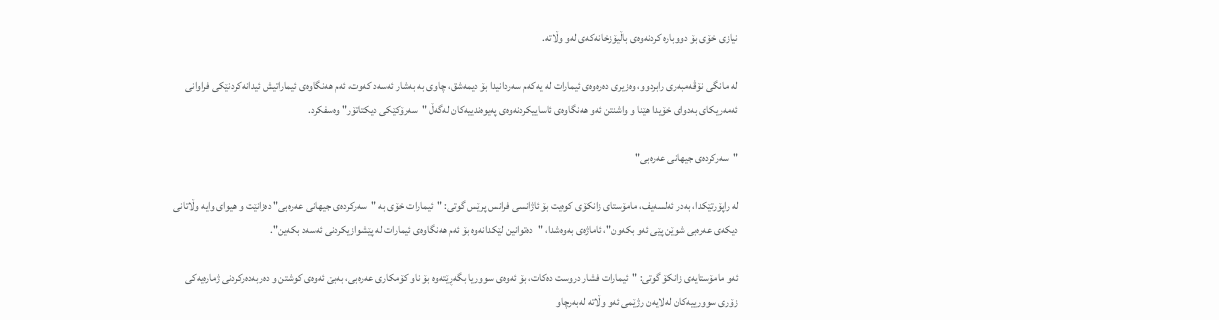نیازی خۆی بۆ دووباره‌ كردنه‌وه‌ی باڵیۆزخانه‌كه‌ی له‌و وڵاته‌.

له‌ مانگی نۆڤه‌مبه‌ری رابردوو، وه‌زیری ده‌ره‌وه‌ی ئیمارات له‌ یه‌كه‌م سه‌ردانیدا بۆ دیمه‌شق، چاوی به‌ به‌شار ئه‌سه‌د كه‌وت، ئه‌م هه‌نگاوه‌ی ئیماراتیش ئیدانه‌كردنێكی فراوانی ئه‌مه‌ریكای به‌دوای خۆیدا هێنا و واشنتن ئه‌و هه‌نگاوه‌ی ئاساییكردنه‌وه‌ی په‌یوه‌ندییه‌كان له‌گه‌ڵ "سه‌رۆكێكی دیكتاتۆر" وه‌سفكرد.

"سه‌ركرده‌ی جیهانی عه‌ره‌بی"

له‌ راپۆرتێكدا، به‌در ئه‌لسه‌یف، مامۆستای زانكۆی كوه‌یت بۆ ئاژانسی فرانس پرێس گوتی: "ئیمارات خۆی به‌ "سه‌ركرده‌ی جیهانی عه‌ره‌بی" ده‌زانێت و هیوای وایه‌ وڵاتانی دیكه‌ی عه‌ره‌بی شوێن پێی ئه‌و بكه‌ون"، ئاماژه‌ی به‌وه‌شدا، "ده‌توانین لێكدانه‌وه‌ بۆ ئه‌م هه‌نگاوه‌ی ئیمارات له‌ پێشوازیكردنی ئه‌سه‌د بكه‌ین".

ئه‌و مامۆستایه‌ی زانكۆ گوتی: "ئیمارات فشار دروست ده‌كات، بۆ ئه‌وه‌ی سووریا بگه‌ڕێته‌وه‌ بۆ ناو كۆمكاری عه‌ره‌بی، به‌بێ ئه‌وه‌ی كوشتن و ده‌ربه‌ده‌ركردنی ژماره‌یه‌كی زۆری سوورییه‌كان له‌لایه‌ن رژێمی ئه‌و وڵاته‌ له‌به‌رچاو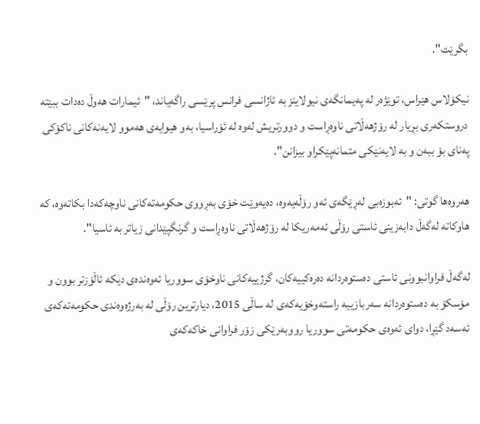بگرێت".

نیكۆلاس هێراس، توێژه‌ر له‌ په‌یمانگه‌ی نیولاینز به‌ ئاژانسی فرانس پرێسی راگه‌یاند، "ئیمارات هه‌وڵ ده‌دات ببێته‌ دروستكه‌ری بڕیار له‌ رۆژهه‌ڵاتی ناوه‌ڕاست و دوورتریش له‌وه‌ له‌ ئۆراسیا، به‌و هیوایه‌ی هه‌موو لایه‌نه‌كانی ناكۆكی په‌نای بۆ ببه‌ن و به‌ لایه‌نێكی متمانه‌پێكراو بیزانن".

هه‌روه‌ها گوتی: "ئه‌بوزه‌بی له‌ڕێگه‌ی ئه‌و رۆڵه‌یه‌وه‌، ده‌یه‌وێت خۆی به‌ڕووی حكومه‌ته‌كانی ناوچه‌كه‌دا بكاته‌وه‌، كه‌ هاوكاته‌ له‌گه‌ڵ دابه‌زینی ئاستی رۆڵی ئه‌مه‌ریكا له‌ رۆژهه‌ڵاتی ناوه‌ڕاست و گرنگپێدانی زیاتر به‌ ئاسیا".

له‌گه‌ڵ فراوانبوونی ئاستی ده‌ستوه‌ردانه‌ ده‌ره‌كییه‌كان، گرژییه‌كانی ناوخۆی سووریا ئه‌وه‌نده‌ی دیكه‌ ئاڵۆزتر بوون و مۆسكۆ به‌ ده‌ستوه‌ردانه‌ سه‌ربازییه‌ راسته‌وخۆیه‌كه‌ی له‌ ساڵی 2015، دیارترین رۆڵی له‌ به‌رژه‌وه‌ندی حكومه‌ته‌كه‌ی ئه‌سه‌د گێڕا، دوای ئه‌وه‌ی حكومه‌تی سووریا رووبه‌رێكی زۆر فراوانی خاكه‌كه‌ی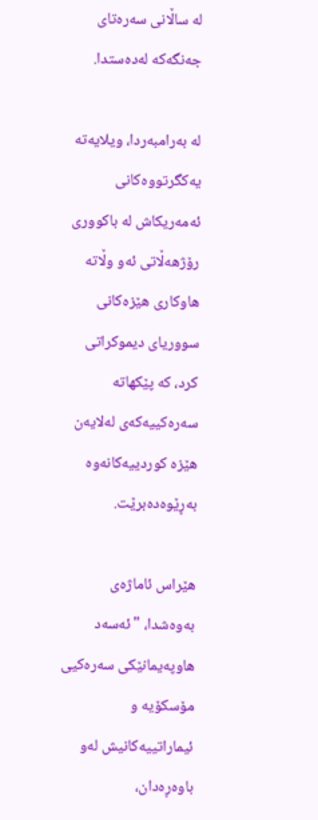له‌ ساڵانی سه‌ره‌تای جه‌نگه‌كه‌ له‌ده‌ستدا.

له‌ به‌رامبه‌ردا، ویلایه‌ته‌ یه‌كگرتووه‌كانی ئه‌مه‌ریكاش له‌ باكووری رۆژهه‌ڵاتی ئه‌و وڵاته‌ هاوكاری هێزه‌كانی سووریای دیموكراتی كرد، كه‌ پێكهاته‌ سه‌ره‌كییه‌كه‌ی له‌لایه‌ن هێزه‌ كوردییه‌كانه‌وه‌ به‌ڕێوه‌ده‌برێت.

هێراس ئاماژه‌ی به‌وه‌شدا، "ئه‌سه‌د هاوپه‌یمانێكی سه‌ره‌كیی مۆسكۆیه‌ و ئیماراتییه‌كانیش له‌و باوه‌ڕه‌دان،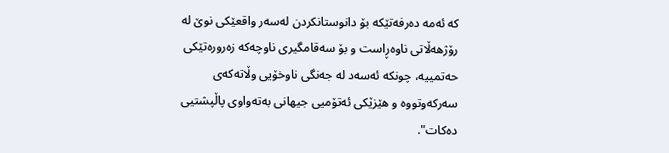كه‌ ئه‌مه‌ ده‌رفه‌تێكه‌ بۆ دانوستانكردن له‌سه‌ر واقعێكی نوێ له‌ رۆژهه‌ڵاتی ناوه‌ڕاست و بۆ سه‌قامگیری ناوچه‌كه‌ زه‌روره‌تێكی حه‌تمییه‌، چونكه‌ ئه‌سه‌د له‌ جه‌نگی ناوخۆیی وڵاته‌كه‌ی سه‌ركه‌وتووه‌ و هێزێكی ئه‌تۆمیی جیهانی به‌ته‌واوی پاڵپشتیی ده‌كات".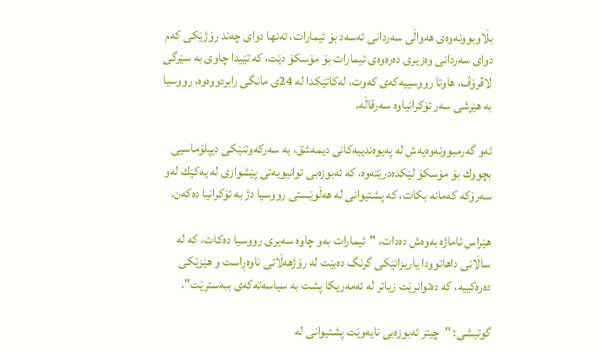بڵاوبوونه‌وه‌ی هه‌واڵی سه‌ردانی ئه‌سه‌د بۆ ئیمارات، ته‌نها دوای چه‌ند رۆژێكی كه‌م دوای سه‌ردانی وه‌زیری ده‌ره‌وه‌ی ئیمارات بۆ مۆسكۆ دێت، كه‌ تێیدا چاوی به‌ سێرگی لاڤرۆڤ، هاوتا رووسییه‌كه‌ی كه‌وت، له‌كاتێكدا له‌ 24ی مانگی رابردووه‌وه‌، رووسیا به‌ هێرشی سه‌ر ئۆكرانیاوه‌ سه‌رقاڵه‌.

ئه‌و گه‌رمبوونه‌وه‌یه‌ش له‌ په‌یوه‌ندییه‌كانی دیمه‌شق، به‌ سه‌ركه‌وتنێكی دیپلۆماسیی بچووك بۆ مۆسكۆ لێكده‌درێته‌وه‌، كه‌ ئه‌بوزه‌بی توانیویه‌تی پێشوازی له‌ یه‌كێك له‌و سه‌رۆكه‌ كه‌مانه‌ بكات، كه‌ پشتیوانی له‌ هه‌ڵوێستی رووسیا دژ به‌ ئۆكرانیا ده‌كه‌ن.

هێراس ئاماژه‌ به‌وه‌ش ده‌دات، "ئیمارات به‌و چاوه‌ سه‌یری رووسیا ده‌كات، كه‌ له‌ ساڵانی داهاتوودا یاریزانێكی گرنگ ده‌بێت‌ له‌ رۆژهه‌ڵاتی ناوه‌ڕاست و هێزێكی ده‌ره‌كییه‌، كه‌ ده‌توانرێت زیاتر له‌ ئه‌مه‌ریكا پشت به‌ سیاسه‌ته‌كه‌ی ببه‌سترێت".

گوتیشی: "چیتر ئه‌بوزه‌بی نایه‌وێت پشتیوانی له‌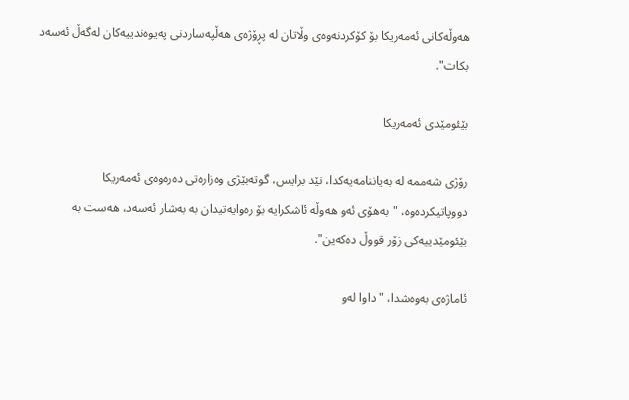هه‌وڵه‌كانی ئه‌مه‌ریكا بۆ كۆكردنه‌وه‌ی وڵاتان له‌ پڕۆژه‌ی هه‌ڵپه‌ساردنی په‌یوه‌ندییه‌كان له‌گه‌ڵ ئه‌سه‌د بكات".

بێئومێدی ئه‌مه‌ریكا

رۆژی شه‌ممه‌ له‌ به‌یاننامه‌یه‌كدا، نێد برایس، گوته‌بێژی وه‌زاره‌تی ده‌ره‌وه‌ی ئه‌مه‌ریكا دووپاتیكرده‌وه‌، "به‌هۆی ئه‌و هه‌وڵه‌ ئاشكرایه‌ بۆ ره‌وایه‌تیدان به‌ به‌شار ئه‌سه‌د، هه‌ست به‌ بێئومێدییه‌كی زۆر قووڵ ده‌كه‌ین".

ئاماژه‌ی به‌وه‌شدا، "داوا له‌و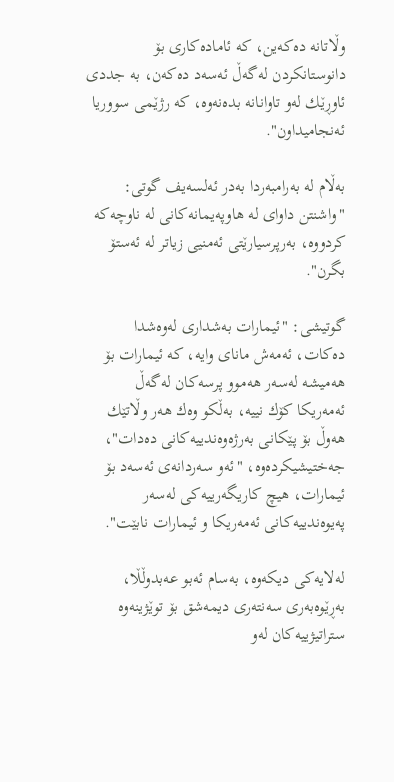وڵاتانه‌ ده‌كه‌ین، كه‌ ئاماده‌كاری بۆ دانوستانكردن له‌گه‌ڵ ئه‌سه‌د ده‌كه‌ن، به‌ جددی ئاوڕێك له‌و تاوانانه‌ بده‌نه‌وه‌، كه‌ رژێمی سووریا ئه‌نجامیداون".

به‌ڵام له‌ به‌رامبه‌ردا به‌در ئه‌لسه‌یف گوتی: "واشنتن داوای له‌ هاوپه‌یمانه‌كانی له‌ ناوچه‌كه‌ كردووه‌، به‌رپرسیارێتی ئه‌منیی زیاتر له‌ ئه‌ستۆ بگرن".

گوتیشی: "ئیمارات به‌شداری له‌وه‌شدا ده‌كات، ئه‌مه‌ش مانای وایه‌، كه‌ ئیمارات بۆ هه‌میشه‌ له‌سه‌ر هه‌موو پرسه‌كان له‌گه‌ڵ ئه‌مه‌ریكا كۆك نییه‌، به‌ڵكو وه‌ك هه‌ر وڵاتێك هه‌وڵ بۆ پێكانی به‌رژه‌وه‌ندییه‌كانی ده‌دات"، جه‌ختیشیكرده‌وه‌، "ئه‌و سه‌ردانه‌ی ئه‌سه‌د بۆ ئیمارات، هیچ كاریگه‌رییه‌كی له‌سه‌ر په‌یوه‌ندییه‌كانی ئه‌مه‌ریكا و ئیمارات نابێت".

له‌لایه‌كی دیكه‌وه‌، به‌سام ئه‌بو عه‌بدوڵڵا، به‌ڕێوه‌به‌ری سه‌نته‌ری دیمه‌شق بۆ توێژینه‌وه‌ ستراتیژییه‌كان له‌و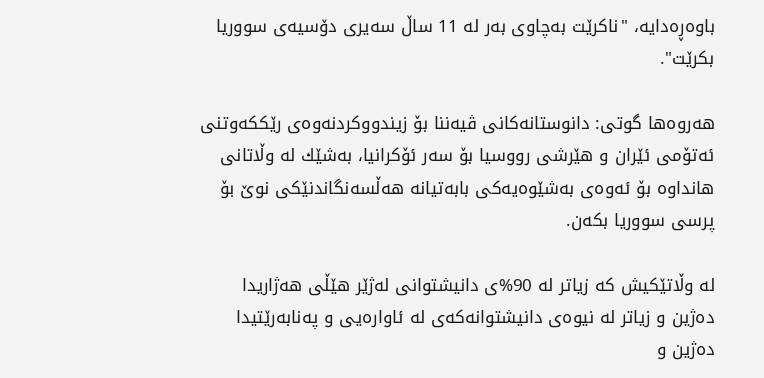باوه‌ڕه‌دایه‌، "ناكرێت به‌چاوی به‌ر له‌ 11 ساڵ سه‌یری دۆسیه‌ی سووریا بكرێت".

هه‌روه‌ها گوتی: دانوستانه‌كانی ڤیه‌ننا‌ بۆ زیندووكردنه‌وه‌ی رێككه‌وتنی ئه‌تۆمی ئێران و هێرشی رووسیا بۆ سه‌ر ئۆكرانیا، به‌شێك له‌ وڵاتانی هانداوه‌ بۆ ئه‌وه‌ی به‌شێوه‌یه‌كی بابه‌تیانه‌ هه‌ڵسه‌نگاندنێكی نوێ بۆ پرسی سووریا بكه‌ن.

له‌ وڵاتێكیش كه‌ زیاتر له‌ 90%ی دانیشتوانی له‌ژێر هێڵی هه‌ژاریدا ده‌ژین و زیاتر له‌ نیوه‌ی دانیشتوانه‌كه‌ی له‌ ئاواره‌یی و په‌نابه‌رێتیدا ده‌ژین و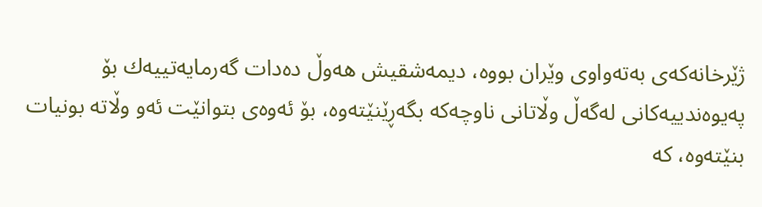ژێرخانه‌كه‌ی به‌ته‌واوی وێران بووه‌، دیمه‌شقیش هه‌وڵ ده‌دات گه‌رمایه‌تییه‌ك بۆ په‌یوه‌ندییه‌كانی له‌گه‌ڵ وڵاتانی ناوچه‌كه‌ بگه‌ڕێنێته‌وه‌، بۆ ئه‌وه‌ی بتوانێت ئه‌و وڵاته‌ بونیات بنێته‌وه‌، كه‌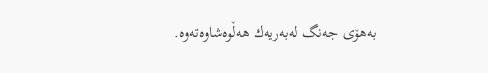به‌هۆی جه‌نگ له‌به‌ریه‌ك هه‌ڵوه‌شاوه‌ته‌وه‌.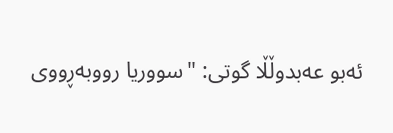ئه‌بو عه‌بدوڵڵا گوتی: "سووریا رووبه‌ڕووی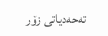ته‌حه‌دیاتی زۆر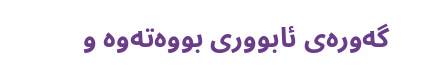گه‌وره‌ی ئابووری بووه‌ته‌وه‌ و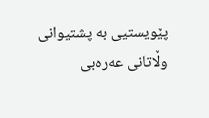پێویستیی به‌ پشتیوانی وڵاتانی عه‌ره‌بی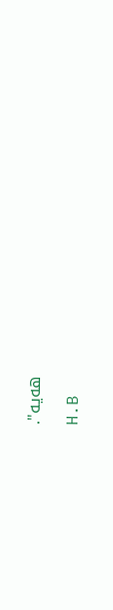هه‌یه‌".

H.B